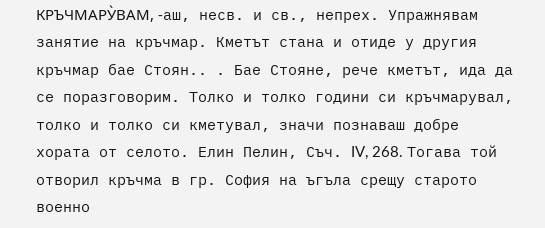КРЪЧМАРУ̀ВАМ, -аш, несв. и св., непрех. Упражнявам занятие на кръчмар. Кметът стана и отиде у другия кръчмар бае Стоян.. . Бае Стояне, рече кметът, ида да се поразговорим. Толко и толко години си кръчмарувал, толко и толко си кметувал, значи познаваш добре хората от селото. Елин Пелин, Съч. IV, 268. Тогава той отворил кръчма в гр. София на ъгъла срещу старото военно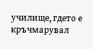училище, гдето е кръчмарувал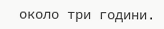около три години.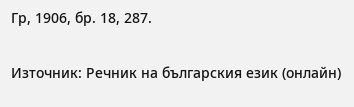Гр, 1906, бр. 18, 287.


Източник: Речник на българския език (онлайн)